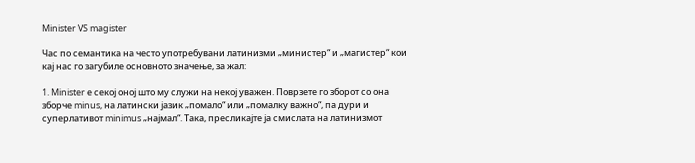Minister VS magister

Час по семантика на често употребувани латинизми „министер“ и „магистер“ кои кај нас го загубиле основното значење, за жал:

1. Minister е секој оној што му служи на некој уважен. Поврзете го зборот со она зборче minus, на латински јазик „помало“ или „помалку важно“, па дури и суперлативот minimus „најмал“. Така, пресликајте ја смислата на латинизмот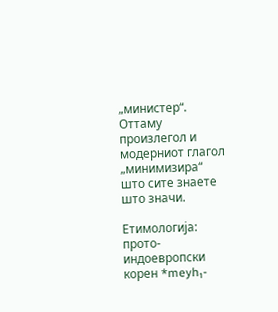„министер“. Оттаму произлегол и модерниот глагол „минимизира“ што сите знаете што значи.

Етимологија: прото-индоевропски корен *meyh₁-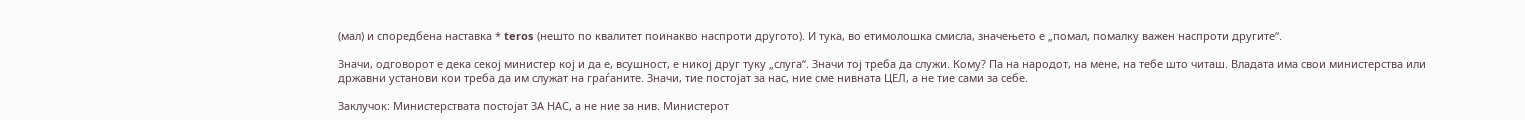(мал) и споредбена наставка * teros (нешто по квалитет поинакво наспроти другото). И тука, во етимолошка смисла, значењето е „помал, помалку важен наспроти другите“.

Значи, одговорот е дека секој министер кој и да е, всушност, е никој друг туку „слуга“. Значи тој треба да служи. Кому? Па на народот, на мене, на тебе што читаш. Владата има свои министерства или државни установи кои треба да им служат на граѓаните. Значи, тие постојат за нас, ние сме нивната ЦЕЛ, а не тие сами за себе.

Заклучок: Министерствата постојат ЗА НАС, а не ние за нив. Министерот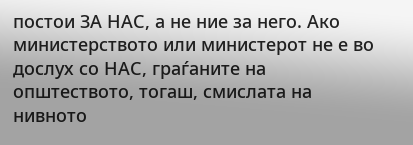постои ЗА НАС, а не ние за него. Ако министерството или министерот не е во дослух со НАС, граѓаните на општеството, тогаш, смислата на нивното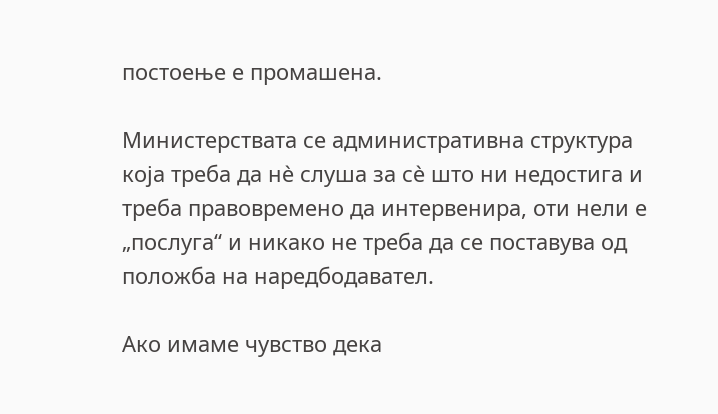постоење е промашена.

Министерствата се административна структура која треба да нѐ слуша за сѐ што ни недостига и треба правовремено да интервенира, оти нели е „послуга“ и никако не треба да се поставува од положба на наредбодавател.

Ако имаме чувство дека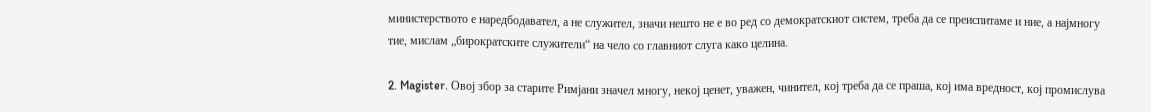министерството е наредбодавател, а не служител, значи нешто не е во ред со демократскиот систем, треба да се преиспитаме и ние, а најмногу тие, мислам „бирократските служители“ на чело со главниот слуга како целина.

2. Magister. Овој збор за старите Римјани значел многу, некој ценет, уважен, чинител, кој треба да се праша, кој има вредност, кој промислува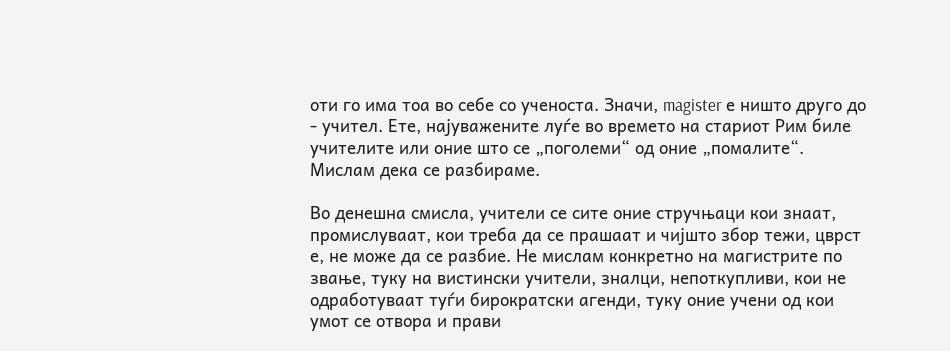оти го има тоа во себе со ученоста. Значи, magister е ништо друго до - учител. Ете, најуважените луѓе во времето на стариот Рим биле учителите или оние што се „поголеми“ од оние „помалите“. Мислам дека се разбираме.

Во денешна смисла, учители се сите оние стручњаци кои знаат, промислуваат, кои треба да се прашаат и чијшто збор тежи, цврст е, не може да се разбие. Не мислам конкретно на магистрите по звање, туку на вистински учители, зналци, непоткупливи, кои не одработуваат туѓи бирократски агенди, туку оние учени од кои умот се отвора и прави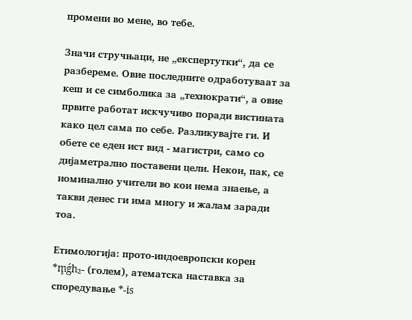промени во мене, во тебе.

Значи стручњаци, не „експертутки“, да се разбереме. Овие последните одработуваат за кеш и се симболика за „технократи“, а овие првите работат искчучиво поради вистината како цел сама по себе. Разликувајте ги. И обете се еден ист вид - магистри, само со дијаметрално поставени цели. Некои, пак, се номинално учители во кои нема знаење, а такви денес ги има многу и жалам заради тоа.

Етимологија: прото-индоевропски корен *m̥ǵh₂- (голем), атематска наставка за споредување *-is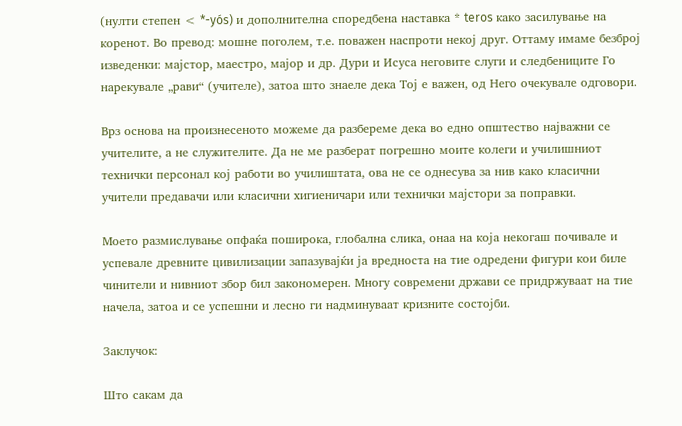(нулти степен < *-yós) и дополнителна споредбена наставка * teros како засилување на коренот. Во превод: мошне поголем, т.е. поважен наспроти некој друг. Оттаму имаме безброј изведенки: мајстор, маестро, мајор и др. Дури и Исуса неговите слуги и следбениците Го нарекувале „рави“ (учителе), затоа што знаеле дека Тој е важен, од Него очекувале одговори.

Врз основа на произнесеното можеме да разбереме дека во едно општество најважни се учителите, а не служителите. Да не ме разберат погрешно моите колеги и училишниот технички персонал кој работи во училиштата, ова не се однесува за нив како класични учители предавачи или класични хигиеничари или технички мајстори за поправки.

Моето размислување опфаќа поширока, глобална слика, онаа на која некогаш почивале и успевале древните цивилизации запазувајќи ја вредноста на тие одредени фигури кои биле чинители и нивниот збор бил закономерен. Многу современи држави се придржуваат на тие начела, затоа и се успешни и лесно ги надминуваат кризните состојби.

Заклучок:

Што сакам да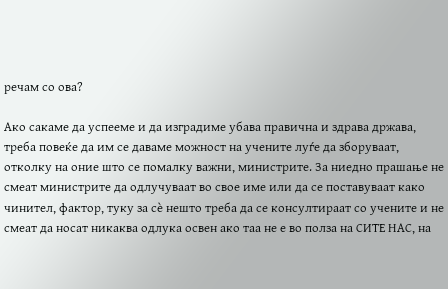речам со ова?

Ако сакаме да успееме и да изградиме убава правична и здрава држава, треба повеќе да им се даваме можност на учените луѓе да зборуваат, отколку на оние што се помалку важни, министрите. За ниедно прашање не смеат министрите да одлучуваат во свое име или да се поставуваат како чинител, фактор, туку за сѐ нешто треба да се консултираат со учените и не смеат да носат никаква одлука освен ако таа не е во полза на СИТЕ НАС, на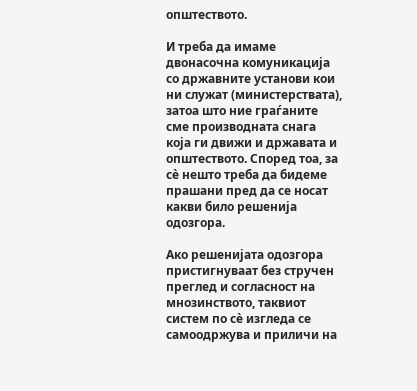општеството.

И треба да имаме двонасочна комуникација со државните установи кои ни служат (министерствата), затоа што ние граѓаните сме производната снага која ги движи и државата и општеството. Според тоа, за сѐ нешто треба да бидеме прашани пред да се носат какви било решенија одозгора.

Ако решенијата одозгора пристигнуваат без стручен преглед и согласност на мнозинството, таквиот систем по сѐ изгледа се самоодржува и приличи на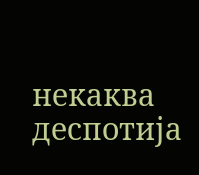некаква деспотија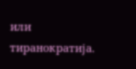или тиранократија.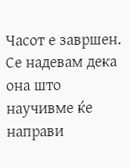Часот е завршен. Се надевам дека она што научивме ќе направи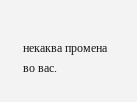некаква промена во вас.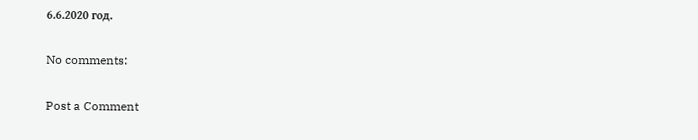6.6.2020 год.

No comments:

Post a Comment